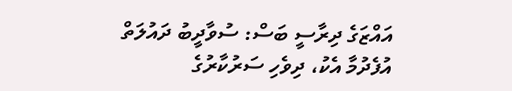އައްޒަގެ ދިރާސީ ބަސް: ސުވާދީބު ދައުލަތް އުފެދުމާ އެކު، ދިވެހި ސަރުކާރުގެ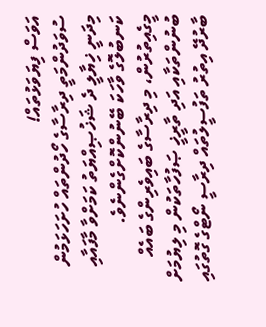އަވަސް ފިޔަވަޅުތައް!
ސުވަދުންމަތީ ދިރާސާގެ ހޯދުންތައް ހުށަހަޅަމުން މިދަނީ ޚިޔާލީ ދެ ޝަޚުޞިއްޔަތު ކަމަށްވާ މާފައާއި ކަނބުލޮގެ ވާހަކަ ބޭނުންކޮށްގެންނެވެ. މީގެއިތުރުން، މި ދިރާސާގެ ބައިވެރިންގެ ބައެއް ބުނުންތަކާއި އަދި ތާރީޚީ ޞަފުހާތަކުން މި ލިޔުމަށް ބާރުދޭ އިތުރު ތަފުސީލުތައް ދިރާސީ ނޯޓްގެ ގޮތުގައި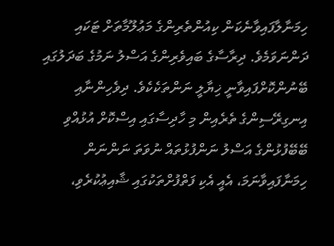ހިމަނާލާފައިވާނެކަން ކިއުންތެރިންގެ މަޢުލޫމާތަށް ޓަކައި ދަންނަވަމެވެ. ދިރާސާގެ ބައިވެރިންގެ އަސްލު ނަމުގެ ބަދަލުގައި ބޭނުންކޮށްފައިވާނީ ޚިޔާލީ ނަންތަކެކެވެ. ދިވެހިންނާއި އިނގިރޭސިންގެ ތެރެއިން މި ހާދިސާގައި އިސްކޮށް އުޅުއްވި ބޭބޭފުޅުންގެ އަސްލު ނަންފުޅުތައް ނުވަތަ ނަންނަން ހިމަނާފައިވާނަމަ، އެއީ އެކި ފަތްފުށްތަކުގައި ޝާއިޢުކުރެވި،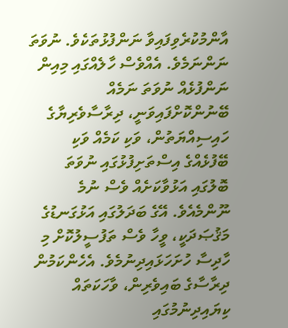އާންމުކުރެވިފައިވާ ނަންފުޅުތަކެވެ. ނުވަތަ ނަންނަމެވެ. އެއްވެސް ހާލެއްގައި މިއިން ނަންފުޅެއް ނުވަތަ ނަމެއް ބޭނުންކޮށްފައިވަނީ، ދިރާސާވެރިޔާގެ ހައިސިއްޔަތުން، ވަކި ކަމެއް ވަކި ބޭފުޅެއްގެ އިސްތަށިފުޅުގައި ނުވަތަ ބޮލުގައި އަޅުވާކަށެއް ވެސް ނުމެ ނޫންމެއެވެ. އޭގެ ބަދަލުގައި އަޅުގަނޑުގެ މަޤުޞަދަކީ، ވީހާ ވެސް ތަފުސީލުކޮށް މި ހާދިސާ ހުށަހަޅައިދިނުމެވެ. އެހެންކަމުން ދިރާސާގެ ބައިވެރިން، ވާހަކަތައް ކިޔައިދިނުމުގައި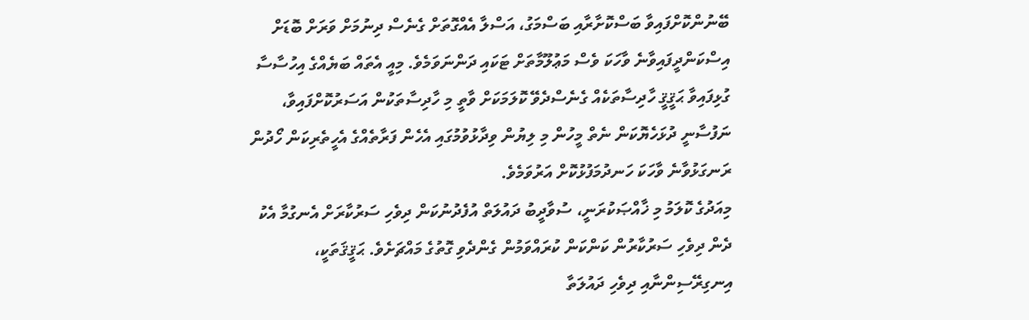ބޭނުންކޮށްފައިވާ ބަސްކޮށާރާއި ބަސްމަގު، އަސްލާ އެއްގޮތަށް ގެނެސް ދިނުމަށް ވަރަށް ބޮޑަށް އިސްކަންދީފައިވާނެ ވާހަކަ ވެސް މަޢުލޫމާތަށް ޓަކައި ދަންނަވަމެވެ. މިއީ އެތައް ބަޔެއްގެ އިހުސާސާ ގުޅިފައިވާ ޙަޤީޤީ ހާދިސާތަކެއް ގެނެސްދެވޭ ކޮލަމަކަށް ވާތީ މި ހާދިސާތަކުން އަސަރުކޮށްފައިވާ، ނަފުސާނީ ދުޅަހެޔޮކަން ނެތް މީހުން މި ލިޔުން ވިދާޅުވުމުގައި އެހެން ފަރާތެއްގެ އެހީތެރިކަން ހޯދުން ރަނގަޅުވާނެ ވާހަކަ ހަނދުމަފުޅުކޮށް އަރުވަމެވެ.
މިއަދުގެ ކޮލަމު މި ޚާއްޞަކުރަނީ، ސުވާދީބު ދައުލަތް އުފެދުނުކަން ދިވެހި ސަރުކާރަށް އެނގުމާ އެކު ދެން ދިވެހި ސަރުކާރުން ކަންކަން ކުރައްވަމުން ގެންދެވި ގޮތުގެ މައްޗަށެވެ. ޙަޤީޤަތަކީ، އިނގިރޭސިންނާއި ދިވެހި ދައުލަތާ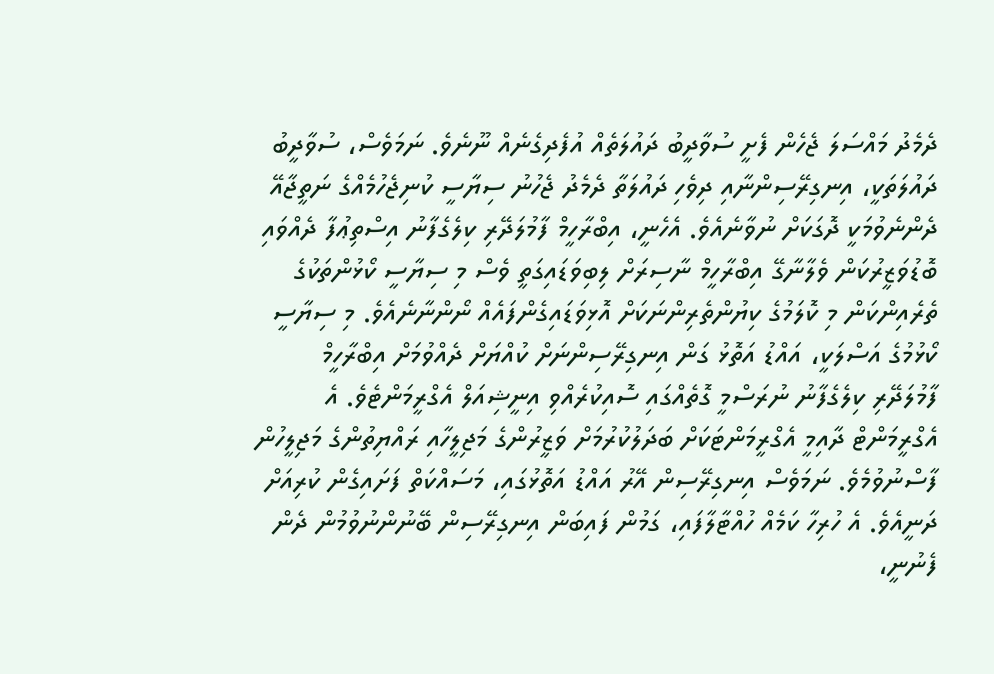ދެމެދު މައްސަލަ ޖެހެން ފެށީ ސުވާދީބު ދައުލަތެއް އުފެދިގެނެއް ނޫނެވެ. ނަމަވެސް، ސުވާދީބު ދައުލަތަކީ، އިނގިރޭސިންނާއި ދިވެހި ދައުލަތާ ދެމެދު ޖެހުނު ސިޔާސީ ކުނިޖެހުމެއްގެ ނަތީޖާއޭ ދެންނެވުމަކީ ދޮގަކަށް ނުވާނެއެވެ. އެހެނީ، އިބްރާހީމް ފާމުލަދޭރި ކިލެގެފާނު އިސްތިޢުފާ ދެއްވައި ބޮޑުވަޒީރުކަން ވެލާނާގޭ އިބްރާހީމް ނާސިރަށް ލިބިވަޑައިގަތީ ވެސް މި ސިޔާސީ ކޯޅުންތަކުގެ ތެރެއިންކަން މި ކޮލަމުގެ ކިޔުންތެރިންނަކަށް އޮޅިވަޑައިގެންފައެއް ނޯންނާނެއެވެ. މި ސިޔާސީ ކޯޅުމުގެ އަސްލަކީ، އައްޑު އަތޮޅު ގަން އިނގިރޭސިންނަށް ކުއްޔަށް ދެއްވުމަށް އިބްރާހީމް ފާމުލަދޭރި ކިލެގެފާނު ނުރަސްމީ ގޮތެއްގައި ސޮއިކުރެއްވި އިނީޝިއަލް އެގްރީމަންޓެވެ. އެ އެގްރީމަންޓް ދާއިމީ އެގްރީމަންޓަކަށް ބަދަލުކުރުމަށް ވަޒީރުންގެ މަޖިލީހާއި ރައްޔިތުންގެ މަޖިލީހުން ފާސްނުވުމެވެ. ނަމަވެސް އިނގިރޭސިން އޭރު އައްޑު އަތޮޅުގައި، މަސައްކަތް ފަށައިގެން ކުރިއަށް ދަނީއެވެ. އެ ހުރިހާ ކަމެއް ހުއްޓާލާފައި، ގަމުން ފައިބަން އިނގިރޭސިން ބޭނުންނުވުމުން ދެން ފެނުނީ،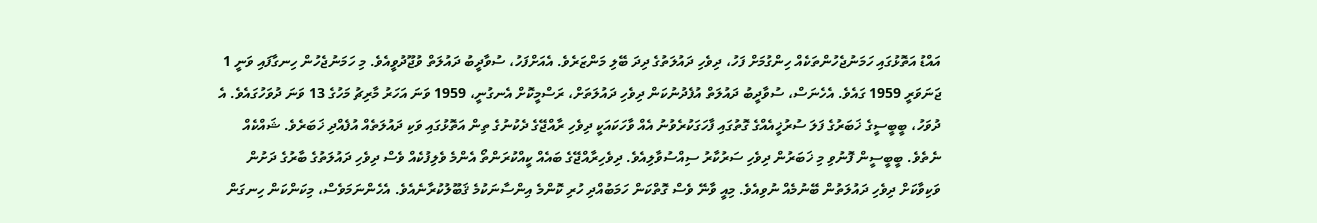އައްޑު އަތޮޅުގައި ހަމަނުޖެހުންތަކެއް ހިންގުމަށް ފަހު، ދިވެހި ދައުލަތުގެ ދިދަ ބޭލި މަންޒަރެވެ. އެއަށްފަހު، ސުވާދީބު ދައުލަތް ވުޖޫދުވީއެވެ. މި ހަމަނުޖެހުން ހިނގާފައި ވަނީ 1 ޖަނަވަރީ 1959 ގައެވެ. އެހެނަސް، ސުވާދީބު ދައުލަތް އުފެދުނުކަން ދިވެހި ދައުލަތަށް، ރަސްމީކޮށް އެނގުނީ، 1959 ވަނަ އަހަރު މާރިޗު މަހުގެ 13 ވަނަ ދުވަހުގައެވެ. އެ ދުވަހު، ބީބީސީގެ ޚަބަރުގެ ފަލަ ސުރުޚީއެއްގެ ގޮތުގައި ފާހަގަކުރެވުނު އެއް ވާހަކައަކީ ދިވެހި ރާއްޖޭގެ ދެކުނުގެ ތިން އަތޮޅުގައި ވަކި ދައުލަތެއް އުފެއްދި ޚަބަރެވެ. ޝައްކެއް ނެތެވެ. ބީބީސީން ފޮނުވި މި ޚަބަރުން ދިވެހި ސަރުކާރު ސިއްސުވާލިއެވެ. ދިވެހިރާއްޖޭގެ ބައެއް ކީއްކުރަންތޯ އެންމެ ވެލިފުކެއް ވެސް ދިވެހި ދައުލަތުގެ ބާރުގެ ދަށުން ވަކިވާކަށް ދިވެހި ދައުލަތުން ބޭނުމެއް ނުވިއެވެ. މިއީ ވާނޭ ވެސް ގޮތްކަން ހަމަބުއްދި ހުރި ކޮންމެ އިންސާނަކުމެ ޤަބޫލުކުރާނެއެވެ. އެހެންނަމަވެސް، މިކަންކަން ހިނގަން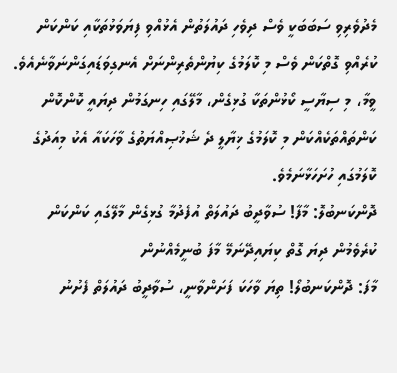މެދުވެރިވި ސަބަބަކީ ވެސް ދިވެހި ދައުލަތުން އެޅުއްވި ފިޔަވަޅުތަކާއި ކަންކަން ކުރެއްވި ގޮތްކަން ވެސް މި ކޮލަމުގެ ކިޔުންތެރިންނަށް އެނގިވަޑައިގަންނަވާނެއެވެ. ވީމާ، މި ސިޔާސީ ކޯޅުންތަކާ ގުޅިގެން، މާލޭގައި ހިނގަމުން ދިޔައީ ކޮންކޮން ކަންތައްތަކެއްކަން މި ކޮލަމުގެ ޚިޔާލީ ދެ ޝަޚުޞިއްޔަތުގެ ވާހަކައާ އެކު މިއަދުގެ ކޮލަމުގައި ހުށަހަޅާނަމެވެ.
ދޮންކަނބުލޮ: މާފާ! ސުވާދީބު ދައުލަތް އުފެދުމާ ގުޅިގެން މާލޭގައި ކަންކަން ކުރެވެމުން ދިޔަ ގޮތް ކިޔައިދޭނަމޭ މާފަ ބުނީމެއްނުން
މާފަ: ދޮންކަނބުލޯ! ތިޔަ ވާހަކަ ފަށަންވާނީ، ސުވާދީބު ދައުލަތް ފެށުނު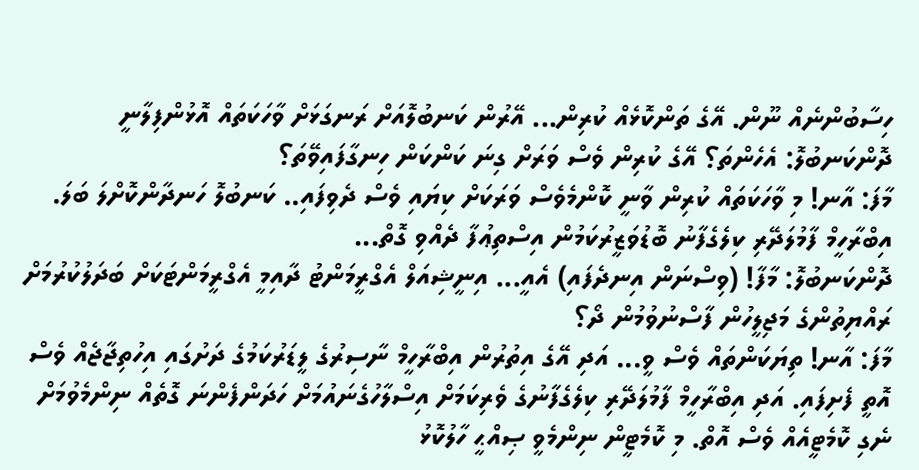ހިސާބުންނެއް ނޫން. އޭގެ ތަންކޮޅެއް ކުރިން... އޭރުން ކަނބުލޮއަށް ރަނގަޅަށް ވާހަކަތައް އޮޅުންފިލާނީ
ދޮންކަނބުލޮ: އެހެންތަ؟ އޭގެ ކުރިން ވެސް ވަރަށް ގިނަ ކަންކަން ހިނގާފައިވޭތަ؟
މާފަ: އާނ! މި ވާހަކަތައް ކުރިން ވާނީ ކޮންމެވެސް ވަރަކަށް ކިޔައި ވެސް ދެވިފައި.. ކަނބުލޮ ހަނދާންކޮށްލަ ބަލަ. އިބްރާހީމް ފާމުލަދޭރި ކިލެގެފާނު ބޮޑުވަޒީރުކަމުން އިސްތިޢުފާ ދެއްވި ގޮތް...
ދޮންކަނބުލޮ: މާފާ! (ވިސްނަން އިނދެފައި) އެއީ... އިނީޝިއަލް އެގްރީމަންޓު ދާއިމީ އެގްރީމަންޓަކަށް ބަދަލުކުރުމަށް ރައްޔިތުންގެ މަޖިލީހުން ފާސްނުވުމުން ދޯ؟
މާފަ: އާނ! ތިޔަކަންތައް ވެސް ވީ... އަދި އޭގެ އިތުރުން އިބްރާހީމް ނާސިރުގެ ލީޑަރުކަމުގެ ދަށުގައި އިހުތިޖާޖެއް ވެސް އޮތީ ފެށިފައި. އަދި އިބްރާހީމް ފާމުލަދޭރި ކިލެގެފާނުގެ ވެރިކަމަށް އިސްލާހުގެނައުމަށް ހަދަންފެންނަ ގޮތެއް ނިންމެވުމަށް ނެގި ކޮމެޓީއެއް ވެސް އޮތް. މި ކޮމެޓީން ނިންމެވީ ޞިއްޙީ ހާލުކޮޅު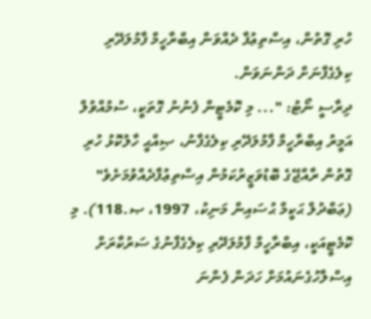ހުރި ގޮތުން، އިސްތިޢުފާ ދެއްވަން އިބްރާހީމް ފާމުލަދޭރި ކިލެގެފާނަށް ދަންނަވަން.
ދިރާސީ ނޯޓު: "... މި ކޮމެޓީން ފެނުނު ގޮތަކީ، ސުމުއްވުލް އަމީރު އިބްރާހީމް ފާމުލަދޭރި ކިލެގެފާނު، ޞިއްޙީ ހާލުކޮޅު ހުރި ގޮތުން ރާއްޖޭގެ ބޮޑުވަޒީރުކަމުން އިސްތިޢުފާދެއްވުމަށެވެ" (ޢަބްދުލް ޙަކީމް ޙުސައިން މަނިކު، 1997، ޞ.118). މި ކޮމެޓީއަކީ، އިބްރާހީމް ފާމުލަދޭރި ކިލެގެފާނުގެ ސަރުކާރަށް އިސްލާހުގެނައުމަށް ހަދަން ފެންނަ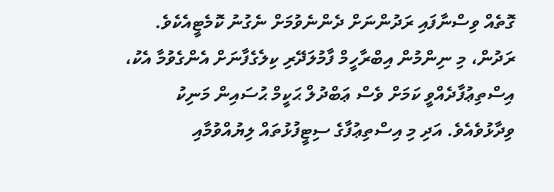ގޮތެއް ވިސްނާފައި ރަދުންނަށް ދެންނެވުމަށް ނެގުނު ކޮމެޓީއެކެވެ. ރަދުން، މި ނިންމުން އިބްރާހީމް ފާމުލަދޭރި ކިލެގެފާނަށް އެންގެވުމާ އެކު، އިސްތިޢުފާދެއްވީ ކަމަށް ވެސް ޢަބްދުލް ޙަކީމް ޙުސައިން މަނިކު ވިދާޅުވެއެވެ. އަދި މި އިސްތިޢުފާގެ ސިޓީފުޅުތައް ލިޔުއްވުމާއި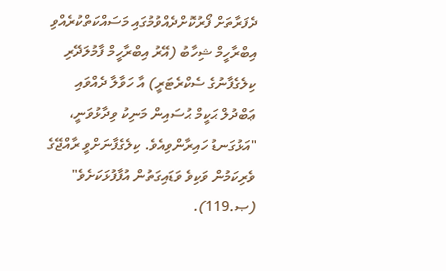ދެފަރާތަށް ފޯރުކޮށްދެއްވުމުގައި މަސައްކަތްކުރެއްވި އިބްރާހީމް ޝިހާބު (އޭރު އިބްރާހީމް ފާމުލަދޭރި ކިލެގެފާނުގެ ސެކްރެޓަރީ) އާ ހަވާލާ ދެއްވައި ޢަބްދުލް ޙަކީމް ޙުސައިން މަނިކު ވިދާޅުވަނީ، "އަޅުގަނޑު ހައިރާންވިއެވެ. ކިލެގެފާނަށްވީ ރާއްޖޭގެ ވެރިކަމުން ވަކިވެ ވަޑައިގަތުން އުފާފުޅަކަށެވެ" (ޞ.119).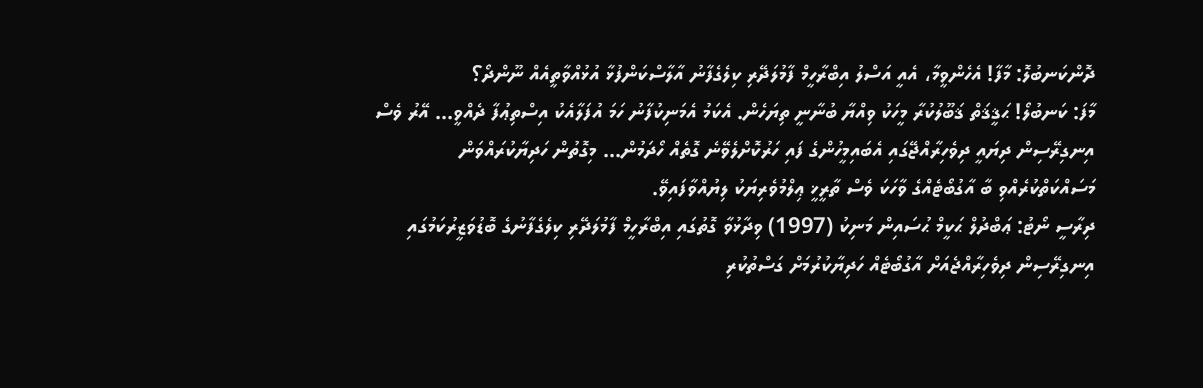ދޮންކަނބުލޮ: މާފާ! އެހެންވީމާ، އެއީ އަސްލު އިބްރާހީމް ފާމުލަދޭރި ކިލެގެފާނު އާލާސްކަންފުޅާ އުޅުއްވާތީއެއް ނޫންދޯ؟
މާފަ: ކަނބުލޯ! ޙަޤީޤަތް ޤަބޫލުކުރާ މީހަކު ވިއްޔާ ބުނާނީ ތިޔަހެން. އެކަމު އެމަނިކުފާނު ހަމަ އުފަލާއެކު އިސްތިޢުފާ ދެއްވީ... އޭރު ވެސް އިނގިރޭސިން ދިޔައީ ދިވެހިރާއްޖޭގައި އެބައިމީހުންގެ ފައި ހަރުކޮށްލެވޭނެ ގޮތެއް ހޯދަމުން... މިގޮތުން ހަދިޔާކުރައްވަން މަސައްކަތްކުރެއްވި ބާ އާގުބޯޓެއްގެ ވާހަކަ ވެސް ތާރީޚީ ޢިލްމުވެރިޔަކު ލިޔުއްވާފައިވޭ.
ދިރާސީ ނޯޓު: ޢަބްދުލް ޙަކީމް ޙުސައިން މަނިކު (1997) ވިދާޅުވާ ގޮތުގައި އިބްރާހީމް ފާމުލަދޭރި ކިލެގެފާނުގެ ބޮޑުވަޒީރުކަމުގައި އިނގިރޭސިން ދިވެހިރާއްޖެއަށް އާގުބޯޓެއް ހަދިޔާކުރުމަށް ގަސްތުކުރި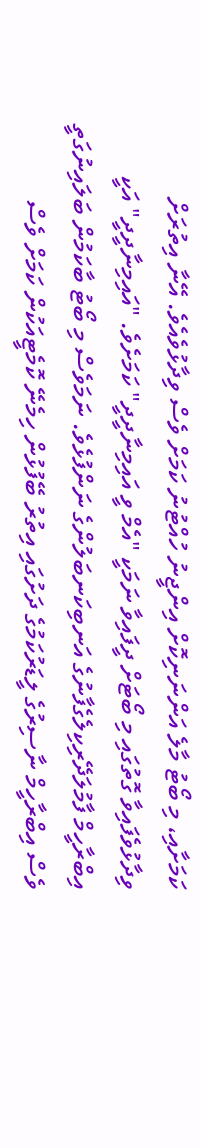ކަމަށާއި، މި ބޯޓު މާލެ އަންނަނިކޮށް އިންޖީނު ހުއްޓުނު ކަމަށް ވެސް ވިދާޅުވެއެވެ. އޭނާ އިތުރަށް ވިދާޅުވެފައިވާ ގޮތުގައި މި ބޯޓަށް ދީފައިވާ ނަމަކީ "އެމް ވީ އައިމިނާދީދީ" ކަމަށެވެ. "އައިމިނާދީދީ" އަކީ އިބްރާހީމް ފާމުލަދޭރިކިލެގެފާނުގެ އަނބިކަނބަލުންގެ ނަންފުޅެވެ. ނަމަވެސް މި ބޯޓު ބާކަމުން ބަލައިނުގަތީ ވެސް އިބްރާހީމް ނާސިރުގެ ލީޑަރުކަމުގެ ދަށުގައި އިތުރު ބޭފުޅުން ހިމެނޭ ކޮމެޓީއަކުން ކަމަށް ވެސް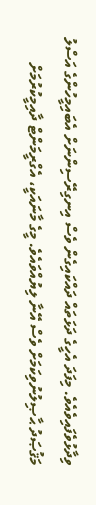ވިދާޅުވެފައިވެއެވެ. މިފަދަ އެހީގެ ދަޅަތައް ދައްކައިގެން ވެސް އިނގިރޭސިންނަށް އެބައިމީހުންގެ އަސްލު މަޤުޞަދު ޙާޞިލުނުވިކަމަށް ވެސް އޭނާ ލިޔުއްވައެވެ. މީގެ މާނައަކީ، އެގްރީމަންޓް ދާއިމީކުރުމަށް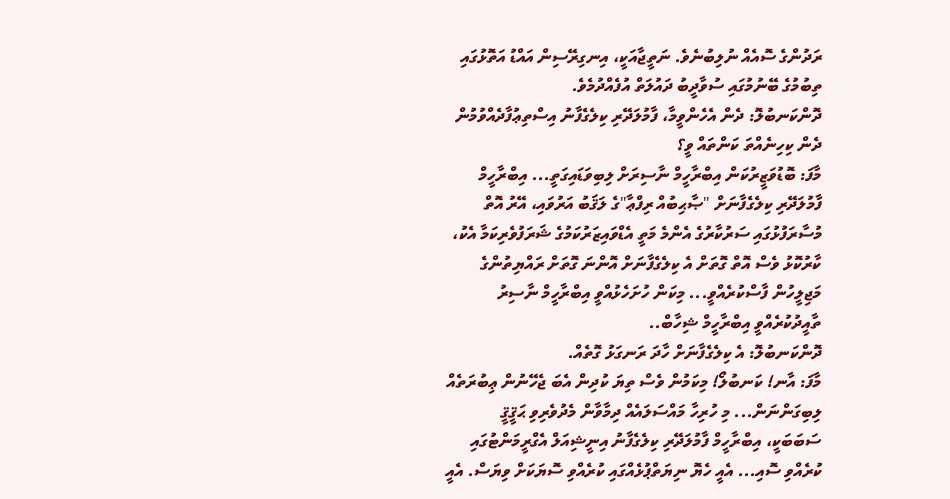ރަދުންގެ ސޮއެއް ނުލިބުނެވެ. ނަތީޖާއަކީ، އިނގިރޭސިން އައްޑު އަތޮޅުގައި ތިބުމުގެ ބޭނުމުގައި ސުވާދީބު ދައުލަތް އުފެއްދުމެވެ.
ދޮންކަނބުލޮ: ދެން އެހެންވީމާ، ފާމުލަދޭރި ކިލެގެފާނު އިސްތިޢުފާދެއްވުމުން ދެން ކިހިނެއްތަ ކަންތައް ވީ؟
މާފަ: ބޮޑުވަޒީރުކަން އިބްރާހީމް ނާސިރަށް ލިބިވަޑައިގަތީ... އިބްރާހީމް ފާމުލަދޭރި ކިލެގެފާނަށް "ޞާޙިބުއް ރިފްޢާ"ގެ ލަޤަބު އަރުވައި، އޭރު އޮތް މުސާރަފުޅުގައި ސަރުކާރުގެ އެންމެ މަތީ އެޑްވައިޒަރުކަމުގެ ޝަރަފުވެރިކަމާ އެކު، ކާރުކޮޅު ވެސް އޮތް ގޮތަށް އެ ކިލެގެފާނަށް އޮންނަ ގޮތަށް ރައްޔިތުންގެ މަޖިލީހުން ފާސްކުރެއްވީ... މިކަން ހުށަހެޅުއްވީ އިބްރާހީމް ނާސިރު ތާއީދުކުރެއްވީ އިބްރާހީމް ޝިހާބް..
ދޮންކަނބުލޮ: އެ ކިލެގެފާނަށް ހާދަ ރަނގަޅު ގޮތެއް.
މާފަ: އާނ! ކަނބުލޯ! މިކަމުން ވެސް ތިޔަ ކުދިން އެބަ ޖެހޭނުން ޢިބުރަތެއް ލިބިގަންނަން... މި ހުރިހާ މައްސަލައެއް ދިމާވާން މެދުވެރިވި ޙަޤީޤީ ސަބަބަކީ، އިބްރާހީމް ފާމުލަދޭރި ކިލެގެފާނު އިނީޝިއަލް އެގްރީމަންޓުގައި ކުރެއްވި ސޮއި... އެއީ ހެޔޮ ނިޔަތްޕުޅެއްގައި ކުރެއްވި ސޮޔަކަށް ވިޔަސް. އެއީ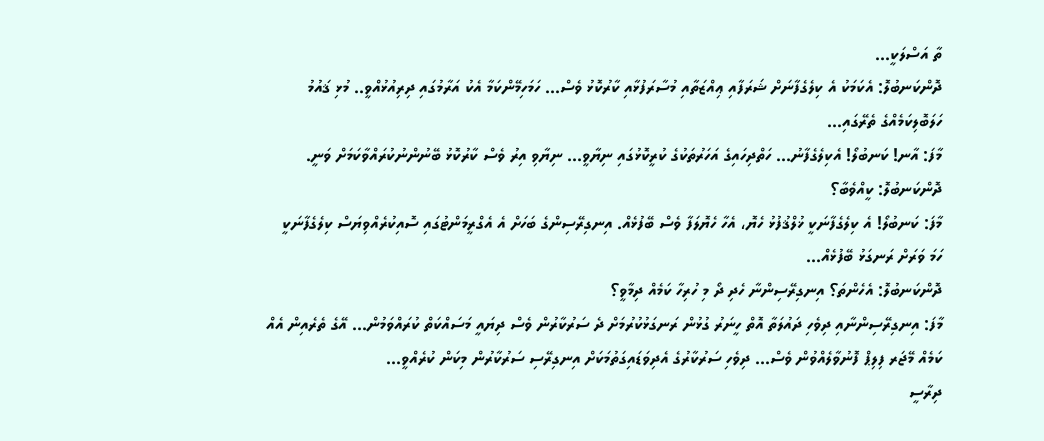ތާ އަސްލަކީ...
ދޮންކަނބުލޮ: އެކަމަކު އެ ކިލެގެފާނަށް ޝަރަފާއި ޢިއްޒަތާއި މުސާރަފުޅާއި ކާރުކޮޅު ވެސް... ހަމަހިމޭންކަމާ އެކު އަރާމުގައި ދިރިއުޅުއްވީ.. މުޅި ޤައުމު ހަލަބޮލިކަމެއްގެ ތެރޭގައި...
މާފަ: އާނ! ކަނބުލޯ! އެކިލެގެފާނު... ހަތްދިހައިގެ އަހަރުތަކުގެ ކުރީކޮޅުގައި ނިޔާވީ... ނިޔާވި އިރު ވެސް ކާރުކޮޅު ބޭނުންނުކުރައްވާކަމަށް ވަނީ.
ދޮންކަނބުލޮ: ކީއްވެބާ؟
މާފަ: ކަނބުލޯ! އެ ކިލެގެފާނަކީ ޚުލްޤުފުޅު ހެޔޮ، އެހާ ހެޔޮލަފާ ވެސް ބޭފުޅެއް. އިނގިރޭސިންގެ ބަހަށް އެ އެގްރީމަންޓުގައި ސޮއިކުރެއްވިޔަސް ކިލެގެފާނަކީ ހަމަ ވަރަށް ރަނގަޅު ބޭފުޅެއް...
ދޮންކަނބުލޮ: އެހެންތަ؟ އިނގިރޭސިންނާ ހެދި ދޯ މި ހުރިހާ ކަމެއް ދިމާވީ؟
މާފަ: އިނގިރޭސިންނާއި ދިވެހި ދައުލަތާ އޮތް ހީނަރު ގުޅުން ރަނގަޅުކުރުމަށް ދެ ސަރުކާރުން ވެސް ދިޔައީ މަސައްކަތް ކުރައްވަމުން... އޭގެ ތެރެއިން އެއް ކަމެއް މޭޖަރ ފިލިޕް ފޮނުވާލެއްވުން ވެސް... ދިވެހި ސަރުކާރުގެ އެދިވަޑައިގަތުމަކަށް އިނގިރޭސި ސަރުކާރުން މިކަން ކުރެއްވީ...
ދިރާސީ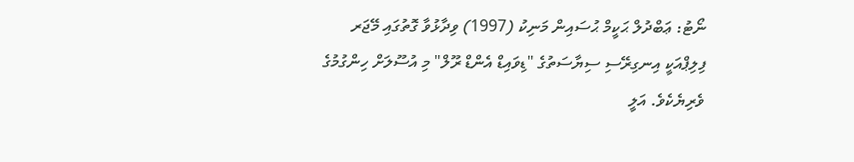ނޯޓު: ޢަބްދުލް ޙަކީމް ޙުސައިން މަނިކު (1997) ވިދާޅުވާ ގޮތުގައި މޭޖަރ ފިލިޕްއަކީ އިނގިރޭސި ސިޔާސަތުގެ "ޑިވައިޑް އެންޑް ރޫލް" މި އުސޫލަށް ހިންގުމުގެ ވެރިޔެކެވެ. އަލީ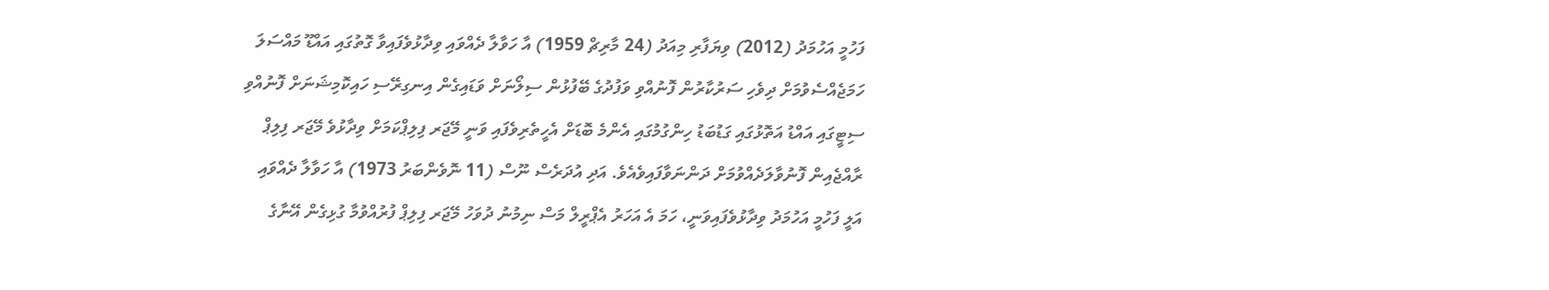ފަހުމީ އަހުމަދު (2012) ވިޔަފާރި މިއަދު (24 މާރިޗް 1959) އާ ހަވާލާ ދެއްވައި ވިދާޅުވެފައިވާ ގޮތުގައި އައްޑޫ މައްސަލަ ހަމަޖެއްސެވުމަށް ދިވެހި ސަރުކާރުން ފޮނުއްވި ވަފުދުގެ ބޭފުޅުން ސިލޯނަށް ވަޑައިގެން އިނގިރޭސި ހައިކޮމިޝަނަށް ފޮނުއްވި ސިޓީގައި އައްޑު އަތޮޅުގައި ގަޑުބަޑު ހިންގުމުގައި އެންމެ ބޮޑަށް އެހީތެރިވެފައި ވަނީ މޭޖަރ ފިލިޕްކަމަށް ވިދާޅުވެ މޭޖަރ ފިލިޕް ރާއްޖެއިން ފޮނުވާލަދެއްވުމަށް ދަންނަވާފައިވެއެވެ. އަދި އުދަރެސް ނޫސް (11 ނޮވެންބަރު 1973) އާ ހަވާލާ ދެއްވައި އަލީ ފަހުމީ އަހުމަދު ވިދާޅުވެފައިވަނީ، ހަމަ އެ އަހަރު އެޕްރީލް މަސް ނިމުނު ދުވަހު މޭޖަރ ފިލިޕް ފުރުއްވުމާ ގުޅިގެން އޭނާގެ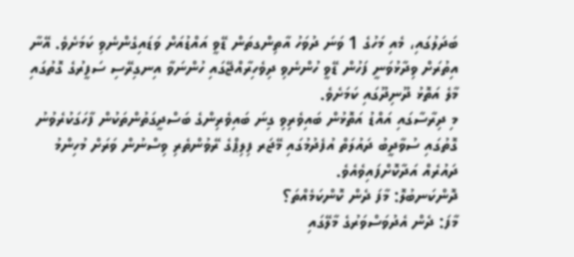ބަދަލުގައި، މެއި މަހުގެ 1 ވަނަ ދުވަހު އާތިންގތަން ޑޭވީ އައްޑުއަށް ވަޑައިގެންނެވި ކަމަށެވެ. އޭނާ އިތުރަށް ވިދާޅުވަނީ ފަހުން ޑޭވީ ހުންނެވި ދިވެހިރާއްޖޭގައި ހުންނަވާ އިނގިރޭސި ސަފީރުގެ ގޮތުގައި މާލެ އަތޮޅު ދޫނިދޫގައި ކަމަށެވެ.
މި ދިރާސާގައި އައްޑު އަތޮޅުން ބައިވެރިވި ގިނަ ބައިވެރިންގެ ބަސްދީގަތުންތަކުން ފާހަގަކުރެވުނު ގޮތުގައި ސުވާދީބު ދައުލަތް އުފެދުމުގައި މޭޖަރ ފިލިޕްގެ ރޭވުންތެރި ވިސްނުން ވަރަށް މުހިންމު ދައުރެއް އަދާކޮށްފައިވެއެވެ.
ދޮންކަނބުލޮ: މާފަ ދެން ކޮންކަމެއްތަ؟
މާފަ: ދެން އެދުވަސްވަރުގެ މާލޭގައި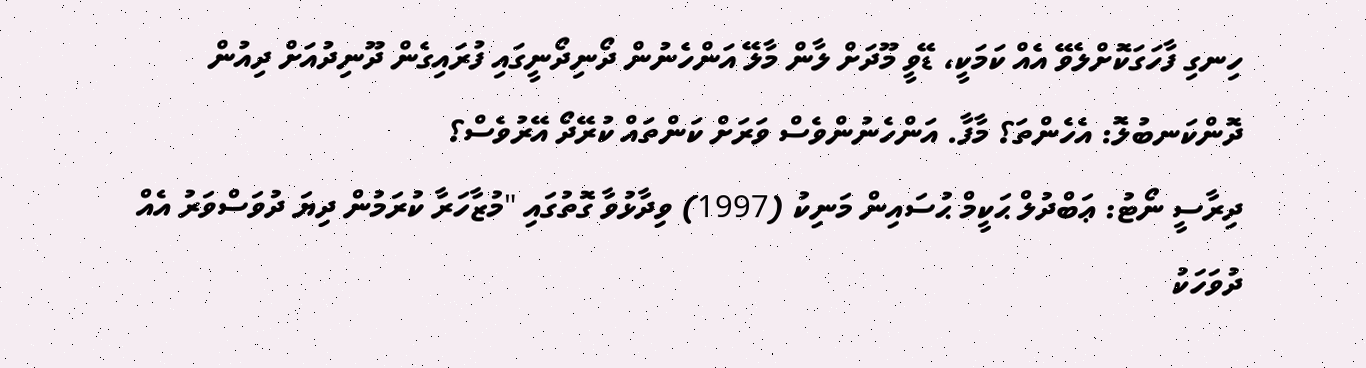ހިނގި ފާހަގަކޮށްލެވޭ އެއް ކަމަކީ، ޑޭވީ މޫދަށް ލާން މާލޭ އަންހެނުން ދޯނިދޯނީގައި ފުރައިގެން ދޫނިދުއަށް ދިއުން
ދޮންކަނބުލޮ: އެހެންތަ؟ މާފާ. އަންހެނުންވެސް ވަރަށް ކަންތައް ކުރޭދޯ އޭރުވެސް؟
ދިރާސީ ނޯޓު: ޢަބްދުލް ޙަކީމް ޙުސައިން މަނިކު (1997) ވިދާޅުވާ ގޮތުގައި "މުޒާހަރާ ކުރަމުން ދިޔަ ދުވަސްވަރު އެއް ދުވަހަކު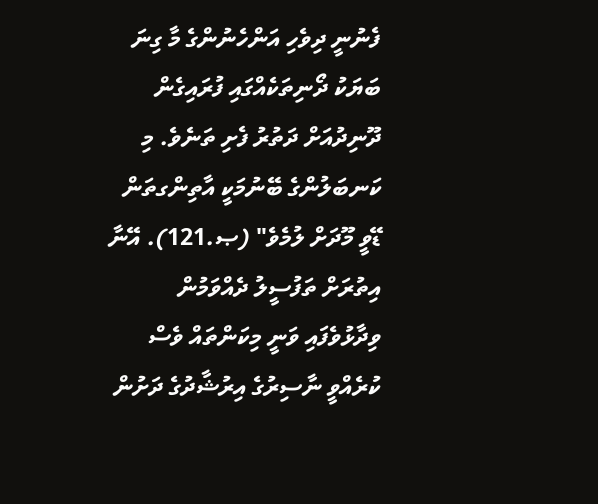ފެނުނީ ދިވެހި އަންހެނުންގެ މާ ގިނަ ބަޔަކު ދޯނިތަކެއްގައި ފުރައިގެން ދޫނިދުއަށް ދަތުރު ފެށި ތަނެވެ. މި ކަނބަލުންގެ ބޭނުމަކީ އާތިންގތަން ޑޭވީ މޫދަށް ލުމެވެ" (ޞ.121). އޭނާ އިތުރަށް ތަފުސީލު ދެއްވަމުން ވިދާޅުވެފައި ވަނީ މިކަންތައް ވެސް ކުރެއްވީ ނާސިރުގެ އިރުޝާދުގެ ދަށުން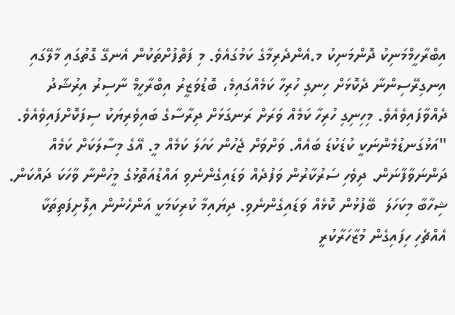އިބްރާހީމްމަނިކު ދޮންމަނިކު މ.އެންދެރިމާގެ ކަމުގައެވެ. މި ފަތްފުށްތަކުން އެނގޭ ގޮތުގައި މާލޭގައި އިނގިރޭސިންނާ ދެކޮޅަށް ހިނގި ހުރިހާ ކަމެއްގައިމެ، ބޮޑުވަޒީރު އިބްރާހީމް ނާސިރު އިރުޝާދު ދެއްވާފައިވެއެވެ. މިހިނިގި ހުރިހާ ކަމެއް ވަރަށް ރަނގަޅަށް ދިރާސާގެ ބައިވެރިޔަކު ސިފަކޮށްފައިވެއެވެ. "އަޅުގަނޑުމެންނަކީ ކުޑަކުޑަ ބައެއް. ވަށްވަށް ޖެހުން ކަހަލަ ކަމެއް މީ. އޭގެ މިސާލަކަށް ކަމެއް ދަންނަވާފާނަން. ދިވެހި ސަރުކާރުން ވަފުދެއް ވަޑައިގެންނެވި އައްޑުއަތޮޅުގެ މީހުންނާ ވާހަކަ ދައްކަން. ޝިހާބާ މިކަހަލަ  ބޭފުޅުން ކޮޅެއް ވަޑައިގެންނެވި. ދިޔައިމާ ކުރިކަމަކީ އަންހެނުން އިލޮށިފަތިތަކާ އެއްޗެހި ހިފައިގެން މުޒާހަރާކުރީ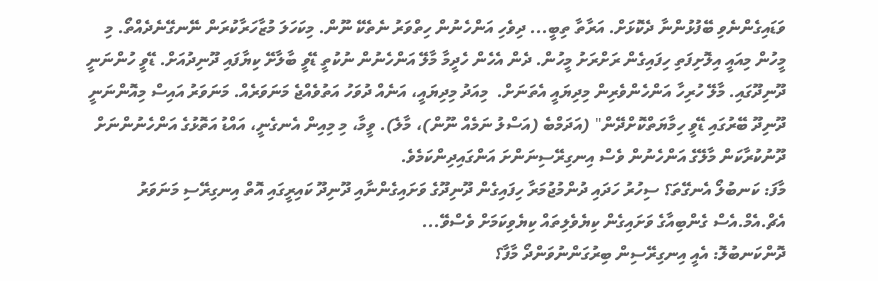ވަޑައިގެންނެވި ބޭފުޅުންނާ ދެކޮޅަށް. އަރާތާ ތިބީ... ދިވެހި އަންހެނުން ހިތްވަރު ނެތެކޭ ނޫން. މިކަހަލަ މުޒާހަރާކުރަން ނޭނގޭނެދެއްތޯ. މި މީހުން މިއައީ އިލޮށިފަތި ހިފައިގެން ރަށްރަށު މީހުން. ދެން އެހެން ހެދީމާ މާލޭ އަންހެނުން ނުކުތީ ޑޭވީ ބާލާށޭ ކިޔާފައި ދޫނިދުއަށް. ޑޭވީ ހުންނަނީ ދޫނިދޫގައި. މާލޭ ހުރިހާ އަންހެންވެރިން މިދިޔައީ އެތަނަށް.  މިއަދު މިދިޔައީ، އަނެއް ދުވަހު އަތުވެއްޖެ މަނަވަރެއް. މަނަވަރު އައިސް މިއޮންނަނީ ދޫނިދޫ ބޭރުގައި ޑޭވީ ހިމާޔަތްކޮށްދޭން" (އަދަމްބެ (އަސްލު ނަމެއް ނޫން)، މާލެ). ވީމާ، މި މިއިން އެނގެނީ، އައްޑު އަތޮޅުގެ އަންހެނުންނަށް ދޫނުކުރާކަން މާލޭގެ އަންހެނުން ވެސް އިނގިރޭސިނަންށަ އަންގައިދިންކަމެވެ.
މާފަ: ކަނބުލޯ އެނގޭތަ؟ ސިހުރު ހަދައި ދުންމުޖުމަރާ ހިފައިގެން ދޫނިދޫގެ ވަށައިގެންނާއި ދޫނިދޫ ކައިރީގައި އޮތް އިނގިރޭސި މަނަވަރު އެޗް.އެމް.އެސް ގެންބިއާގެ ވަށައިގެން ކިޔެވެލިތައް ކިޔެވިކަމަށް ވެސްވޭ...
ދޮންކަނބުލޮ: އެއީ އިނގިރޭސިން ބިރުގަންނުވަންދޯ މާފާ؟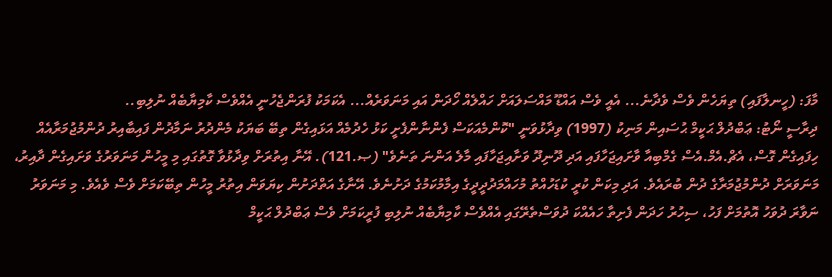މާފަ: (ހީނލާފައި) ތިޔަހެން ވެސް ވެދާނެ... އެއީ ވެސް އައްޑޫ މައްސަލައަށް ހައްލެއް ހޯދަން އައި މަނަވަރެއް... އެކަމަކު ފުރަންޖެހުނީ އެއްވެސް ކާމިޔާބެއް ނުލިބި..
ދިރާސީ ނޯޓު: ޢަބްދުލް ޙަކީމް ޙުސައިން މަނިކު (1997) ވިދާޅުވަނީ "ކޮންމެއަކަސް ފެންނާންފެށީ ކަޅު ހެދުމެއް އަޅައިގެން ތިބޭ ބަޔަކު މެންދުރު ނަމާދުން ފައިބާއިރު ދުންމުޖުމަރާއެއް ހިފައިގެން ގޮސް، އެޗް.އެމް.އެސް ގެމްބިއާ ވާށައިޖަހާފައި އަދި ދޫނިދޫ ވަށާއިޖަހާފައި މާލެ އަންނަ ތަނެވެ" (ޞ.121). އޭނާ އިތުރަށް ވިދާޅުވާ ގޮތުގައި މި މީހުން މަނަވަރުގެ ވަށައިގެން ދާއިރު، މަނަވަރަށް ދުންމުޖުމަރާގެ ދުން ބުރައެވެ. އަދި މިކަން ކުރީ ކުޑަހުއްތު މުހައްމަދުދީދީގެ އިމާމުކަމުގެ ދަށުނެވެ. އޭނާގެ އަތްދަށުން ކިޔަވަން އިތުރު މީހުން ތިބޭކަމަށް ވެސް ވެއެވެ. މި މަނަވަރު ނަވާރަ ދުވަހު އޮތުމަށް ފަހު، ސިހުރު ހަދަން ފެށިތާ ހައެއްކަ ދުވަސްތެރޭގައި އެއްވެސް ކާމިޔާބެއް ނުލިބި ފުރީކަމަށް ވެސް ޢަބްދުލް ޙަކީމް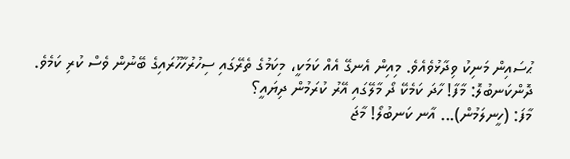ޙުސައިން މަނިކު ވިދާޅުވެއެވެ. މިއިން އެނގޭ އެއް ކަމަކީ، މިކަމުގެ ތެރޭގައި ސިހުރުހާހޫރައިގެ ބޭނުން ވެސް ކުރި ކަމެވެ.
ދޮންކަނބުލޮ: މާފާ! ހާދަ ކަމެކޭ ދޯ މާލޭގައި އޭރު ކުރަމުން ދިޔައީ؟
މާފަ: (ހީނލަމުން)... އާނ ކަނބުލޯ! މާޖަ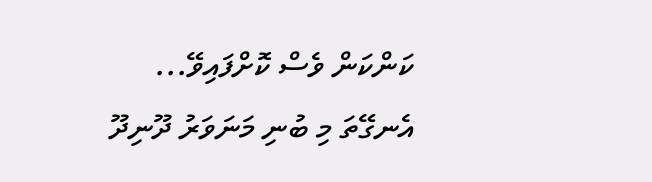ކަންކަން ވެސް ކޮށްފައިވޭ... އެނގޭތަ މި ބުނި މަނަވަރު ދޫނިދޫ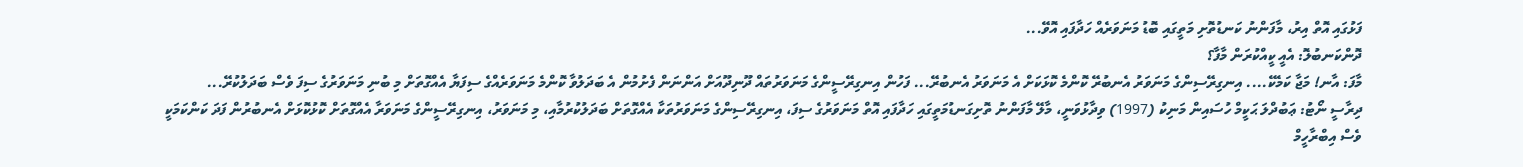ފަޅުގައި އޮތް އިރު، މާފަންނު ކަނޑުތޮށި މަތީގައި ބޮޑު މަނަވަރެއް ހަދާފައި އޮވޭ...
ދޮންކަނބުލޮ: އެއީ ކީއްކުރަން މާފާ؟
މާފަ: އާނ! މަޖާ ކަމެކޭ.... އިނގިރޭސިންގެ މަނަވަރު އެނބުރޭ ކޮންމެ ކޮޅަކަށް އެ މަނަވަރު އެނބުރޭ... ފަހުން އިނގިރޭސީންގެ މަނަވަރުތައް ދޫނިދޫއަށް އަންނަން ފެށުމުން އެ ބަދަލުވާ ކޮންމެ މަނަވަރެއްގެ ސިފަޔާ އެއްގޮތަށް މި ބުނި މަނަވަރުގެ ސިފަ ވެސް ބަދަލުކުރޭ...
ދިރާސީ ނޯޓު: ޢަބުދްލަ ޙަކީމް ހުސައިން މަނިކު (1997) ވިދާޅުވަނީ، މާލޭ މާފަންނު ތޮށިގަނޑުމަތީގައި ހަދާފައި އޮތް މަނަވަރުގެ ސިފަ، އިނގިރޭސިންގެ މަނަވަރުތަކާ އެއްގޮތަށް ބަދަލުކުރުމާއި، މި މަނަވަރު، އިނގިރޭސީންގެ މަނަވަރާ އެއްގޮތަށް ކޮޅުކޮޅަށް އެނބުރުން ފަދަ ކަންކަމަކީ ވެސް އިބްރާހީމް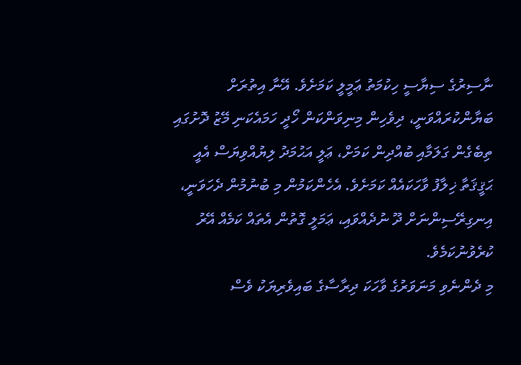ނާސިރުގެ ސިޔާސީ ހިކުމަތު ޢަމީލީ ކަމަށެވެ. އޭނާ އިތުރަށް ބަޔާންކުރައްވަނީ، ދިވެހިން މިނިވަންކަން ހޯދީ ހަމައެކަނި މޭޒު ދޮށުގައި ތިބެގެން ގަލަމާއި ބުއްދިން ކަމަށް، ޢަލީ އަޙުމަދު ލިޔުއްވިޔަސް އެއީ ޙަޤީޤަތާ ޚިލާފު ވާހަކައެއް ކަމަށެވެ. އެހެންކަމުން މި ބުނުމުން ދެހަވަނީ، އިނގިރޭސިންނަށް ދޫ ނުދެއްވައި، ޢަމަލީ ގޮތުން އެތައް ކަމެއް އޭރު ކުރެވުނުކަމެވެ.
މި ދެންނެވި މަނަވަރުގެ ވާހަކަ ދިރާސާގެ ބައިވެރިޔަކު ވެސް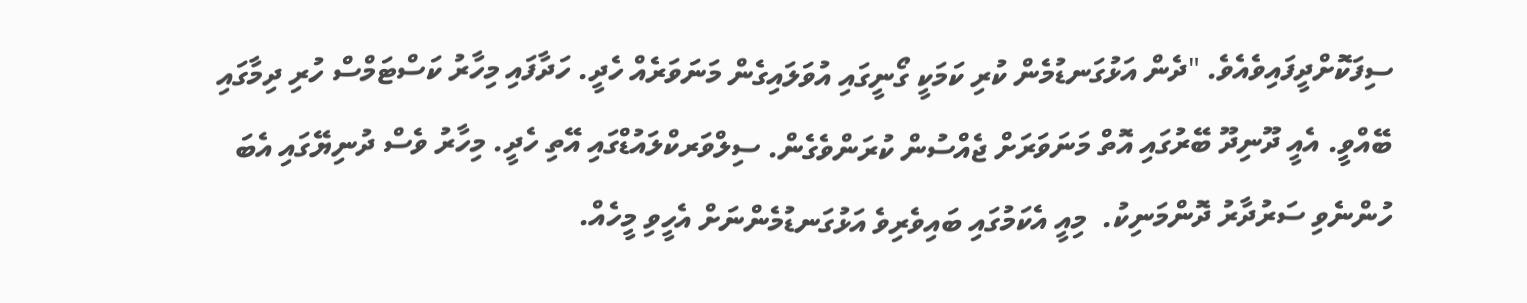ސިފަކޮށްދީފައިވެއެވެ. "ދެން އަޅުގަނޑުމެން ކުރި ކަމަކީ ގޯނީގައި އުވަލައިގެން މަނަވަރެއް ހެދީ. ހަދާފައި މިހާރު ކަސްޓަމްސް ހުރި ދިމާގައި ބޭއްވީ. އެއީ ދޫނިދޫ ބޭރުގައި އޮތް މަނަވަރަށް ޖެއްސުން ކުރަންވެގެން. ސިލްވަރކްލައުޑްގައި އޭތި ހެދީ. މިހާރު ވެސް ދުނިޔޭގައި އެބަ ހުންނެވި ސަރުދާރު ދޮންމަނިކު.  މިއީ އެކަމުގައި ބައިވެރިވެ އަޅުގަނޑުމެންނަށް އެހީވި މީހެއް.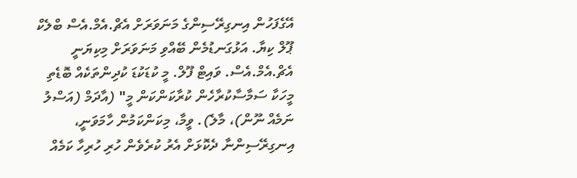އޭގެފަހުން އިނގިރޭސިންގެ މަނަވަރަށް އެޗް.އެމް.އެސް ބްލެކް ޕޫލް ކިޔާ. އަޅުގަނޑުމެން ބޭއްވި މަނަވަރަށް މިކިޔަނީ އެޗް.އެމް.އެސް. ވައިޓް ފޫލް. މީ ކުޑަކުޑަ ކުދިންތަކެއް ބޮޑެތި މީހަކާ ސަމާސާކުރާހެން ކުރާކަންކަން މީ" (އާދަމް (އަސްލު ނަމެއް ނޫން)، މާލެ). ވީމާ، މިކަންކަމުން ހާމަވަނީ، އިނގިރޭސިންނާ ދެކޮޅަށް އެރު ކުރެވެން ހުރި ހުރިހާ ކަމެއް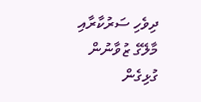ދިވެހި ސަރުކާރާއި މާލޭގެ ޒުވާނުން ގުޅިގެން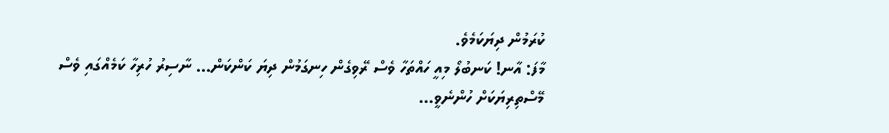ކުރަމުން ދިޔަކަމެވެ.
މާފަ: އާނ! ކަނބުލޯ މިއީ ހައްތަހާ ވެސް ރޭވިގެން ހިނގަމުން ދިޔަ ކަންކަން... ނާސިރު ހުރިހާ ކަމެއްގައި ވެސް މޭސްތިރިޔަކަށް ހުންނެވީ...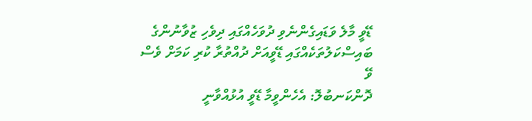ޑޭވީ މާލެ ވަޑައިގެންނެވި ދުވަހެއްގައި ދިވެހި ޒުވާނުންގެ ބައިސްކަލުތަކެއްގައި ޑޭވީއަށް ދުއްތުރާ ކުރި ކަމަށް ވެސް ވޭ
ދޮންކަނބުލޮ: އެހެންވީމާ ޑޭވީ އުޅުއްވާނީ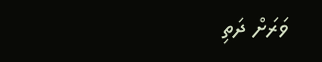ވަރަށް ދަތި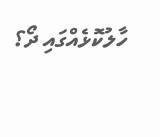ހާލުކޮޅެއްގައި ދޯ؟